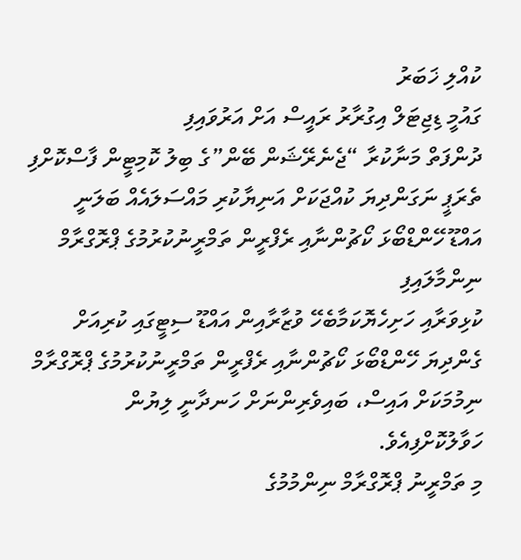ކުއްލި ޚަބަރު
ގައުމީ ޑިޖިޓަލް އިގުރާރު ރައީސް އަށް އަރުވައިފި
ދުންފަތް މަނާކުރާ “ޖެނެރޭޝަން ބޭން”ގެ ބިލު ކޮމިޓީން ފާސްކޮށްފި
ތެރަޕީ ނަގަންދިޔަ ކުއްޖަކަށް އަނިޔާކުރި މައްސަލައެއް ބަލަނީ
އައްޑޫ ހޭންޑްބޯޅަ ކޯޗުންނާއި ރެފްރީން ތަމްރީނުކުރުމުގެ ޕްރޮގްރާމް ނިންމާލައިފި
ކުޅިވަރާއި ހަށިހެޔޮކަމާބެހޭ ވުޒާރާއިން އައްޑޫ ސިޓީގައި ކުރިއަށް ގެންދިޔަ ހޭންޑްބޯޅަ ކޯޗުންނާއި ރެފްރީން ތަމްރީނުކުރުމުގެ ޕްރޮގްރާމް ނިމުމަކަށް އައިސް، ބައިވެރިންނަށް ހަނދާނީ ލިޔުން ހަވާލުކޮށްފިއެވެ.
މި ތަމްރީނު ޕްރޮގްރާމް ނިންމުމުގެ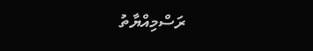ރަސްމިއްޔާތު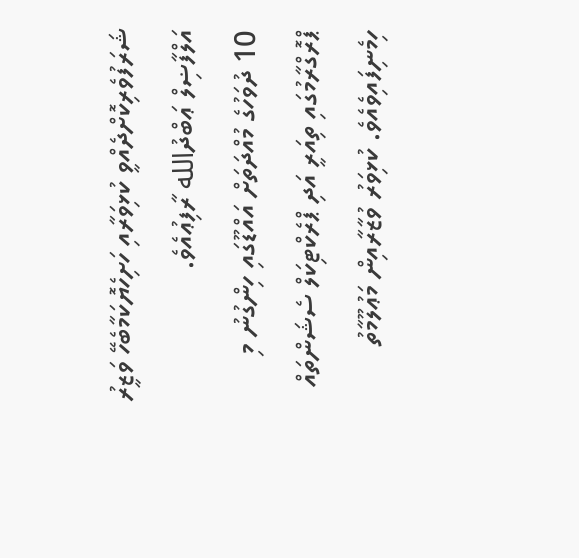ޝަރަފުވެރިކޮށްދެއްވީ ކުޅިވަރާއި ހަށިހެޔޮކަމާބެހޭ ވަޒީރު އަލްފާޟިލް ޢަބްދުالله ރާފިޢުއެވެ.
10 ދުވަހުގެ މުއްދަތަށް އައްޑޫގައި ހިންގުނު މި ޕްރޮގްރާމުގައި ތިއަރީ އަދި ޕްރެކްޓިކަލް ސެޝަންތައް ހިމެނިފައިވެއެވެ. ކުޅިވަރު ވުޒާރާއިން މަޢުލޫމާތު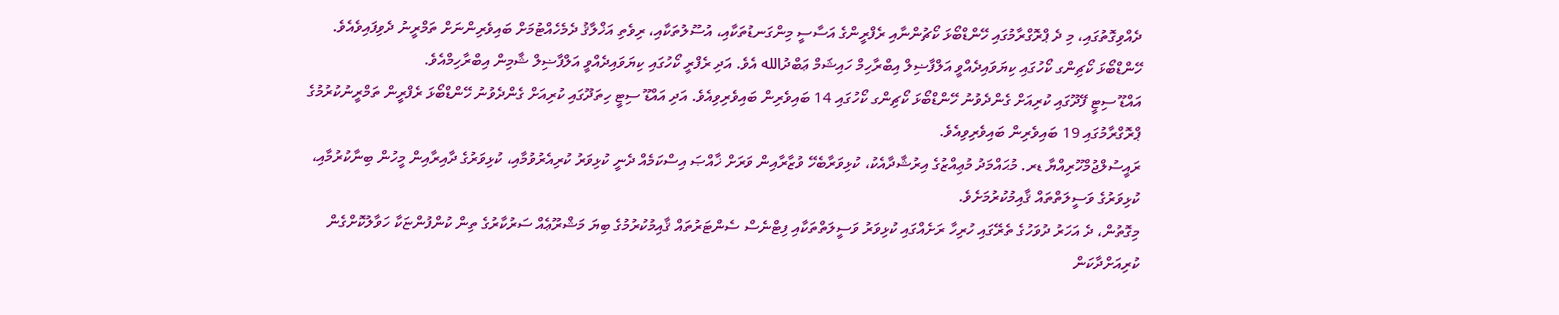ދެއްވިގޮތުގައި، މި ދެ ޕްރޮގްރާމުގައި ހޭންޑްބޯޅަ ކޯޗުންނާއި ރެފްރީންގެ އަސާސީ މިންގަނޑުތަކާއި، އުސޫލުތަކާއި، ރިވެތި އަޚްލާޤު ދެމެހެއްޓުމަށް ބައިވެރިންނަށް ތަމްރީނު ދެވިފައިވެއެވެ.
ހޭންޑްބޯޅަ ކޯޗިންގ ކޯހުގައި ކިޔަވައިދެއްވީ އަލްފާޟިލް އިބްރާހިމް ހައިޝަމް ޢަބްދުالله އެވެ. އަދި ރެފްރީ ކޯހުގައި ކިޔަވައިދެއްވީ އަލްފާޟިލް ޝާމިން އިބްރާހިމްއެވެ.
އައްޑޫ ސިޓީ ފޭދޫގައި ކުރިއަށް ގެންދެވުނު ހޭންޑްބޯޅަ ކޯޗިންގ ކޯހުގައި 14 ބައިވެރިން ބައިވެރިވިއެވެ. އަދި އައްޑޫ ސިޓީ ހިތަދޫގައި ކުރިއަށް ގެންދެވުނު ހޭންޑްބޯޅަ ރެފްރީން ތަމްރީނުކުރުމުގެ ޕްރޮގްރާމުގައި 19 ބައިވެރިން ބައިވެރިވިއެވެ.
ރައީސުލްޖުމްހޫރިއްޔާ ޑރ. މުޙައްމަދު މުޢިއްޒުގެ އިރުޝާދާއެކު، ކުޅިވަރާބެހޭ ވުޒާރާއިން ވަރަށް ޚާއްޞަ އިސްކަމެއް ދެނީ ކުޅިވަރު ކުރިއެރުވުމާއި، ކުޅިވަރުގެ ދާއިރާއިން މީހުން ބިނާކުރުމާއި، ކުޅިވަރުގެ ވަސީލަތްތައް ޤާއިމުކުރުމަށެވެ.
މިގޮތުން، ދެ އަހަރު ދުވަހުގެ ތެރޭގައި ހުރިހާ ރަށެއްގައި ކުޅިވަރު ވަސީލަތްތަކާއި ފިޓްނެސް ސެންޓަރުތައް ޤާއިމުކުރުމުގެ ބިޔަ މަޝްރޫޢެއް ސަރުކާރުގެ ތިން ކުންފުންޏަކާ ހަވާލުކޮށްގެން ކުރިއަށްދާކަން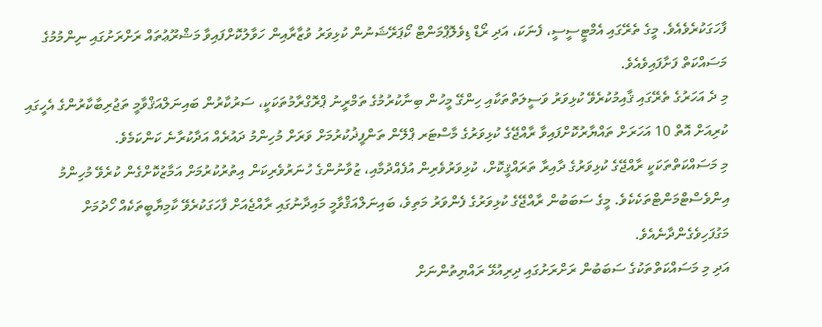ފާހަގަކުރެވެއެވެ. މީގެ ތެރޭގައި އެމްޓީސީސީ، ފެނަކަ، އަދި ރޯޑް ޑިވެލޮޕްމަންޓް ކޯޕަރޭޝަނުން ކުޅިވަރު ވުޒާރާއިން ހަވާލުކޮށްފައިވާ މަޝްރޫޢުތައް ރަށްރަށުގައި ނިންމުމުގެ މަސައްކަތް ފަށާފައިވެއެވެ.
މި ދެ އަހަރުގެ ތެރޭގައި ޤާއިމުކުރެވޭ ކުޅިވަރު ވަސީލަތްތަކާއި ހިންގޭ މީހުން ބިނާކުރުމުގެ ތަމްރީނު ޕްރޮގްރާމުތަކަކީ، ސަރުކާރުން ބައިނަލްއަޤްވާމީ ތަޖުރިބާކާރުންގެ އެހީގައި ކުރިއަށް އޮތް 10 އަހަރަށް ތައްޔާރުކޮށްފައިވާ ރާއްޖޭގެ ކުޅިވަރުގެ މާސްޓަރ ޕްލޭން ތަންފީޛުކުރުމަށް ވަރަށް މުހިންމު ދައުރެއް އަދާކުރާނެ ކަންކަމެވެ.
މި މަސައްކަތްތަކަކީ ރާއްޖޭގެ ކުޅިވަރުގެ ދާއިރާ ތަރައްޤީކޮށް، ކުޅިވަރުވެރިން އުފެއްދުމާއި، ޒުވާނުންގެ ހުނަރުވެރިކަން އިތުރުކުރުމަށް އަމާޒުކޮށްގެން ކުރެވޭ މުހިންމު އިންވެސްޓްމަންޓްތަކެކެވެ. މީގެ ސަބަބުން ރާއްޖޭގެ ކުޅިވަރުގެ ފެންވަރު މަތިވެ، ބައިނަލްއަޤްވާމީ މައިދާނުގައި ރާއްޖެއަށް ފާހަގަކުރެވޭ ކާމިޔާބީތަކެއް ހޯދުމަށް މަގުފަހިވެގެންދާނެއެވެ.
އަދި މި މަސައްކަތްތަކުގެ ސަބަބުން ރަށްރަށުގައި ދިރިއުޅޭ ރައްޔިތުންނަށް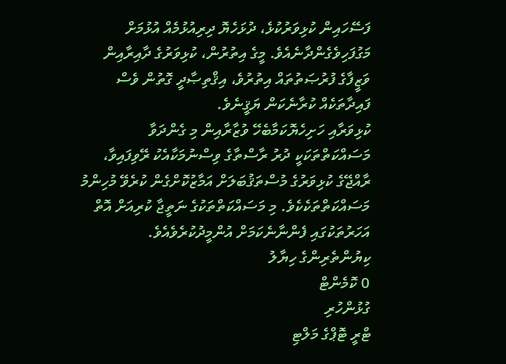ފަސޭހައިން ކުޅިވަރުކުޅެ، ދުޅަހެޔޮ ދިރިއުޅުމެއް އުޅުމަށް މަގުފަހިވެގެންދާނެއެވެ. މީގެ އިތުރުން، ކުޅިވަރުގެ ދާއިރާއިން ވަޒީފާގެ ފުރުޞަތުތައް އިތުރުވެ، އިޤްތިޞާދީ ގޮތުން ވެސް ފައިދާތަކެއް ކުރާނެކަން ޔަޤީނެވެ.
ކުޅިވަރާއި ހަށިހެޔޮކަމާބެހޭ ވުޒާރާއިން މި ގެންދަވާ މަސައްކަތްތަކަކީ ދުރު ރާސްތާގެ ވިސްނުމަކާއެކު ރޭވިފައިވާ، ރާއްޖޭގެ ކުޅިވަރުގެ މުސްތަޤުބަލަށް އަމާޒުކޮށްގެން ކުރެވޭ މުހިންމު މަސައްކަތްތަކެކެވެ. މި މަސައްކަތްތަކުގެ ނަތީޖާ ކުރިއަށް އޮތް އަހަރުތަކުގައި ފެންނާނެކަމަށް އުންމީދުކުރެވެއެވެ.
ކިޔުންތެރިންގެ ހިޔާލު
0 ކޮމެންޓް
ގުޅުންހުރި
ޓްރީ ޓޮޕްގެ މަލްޓި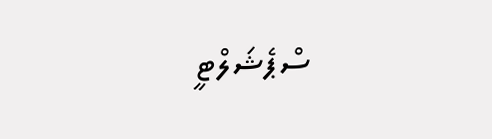ސްޕެޝަލްޓީ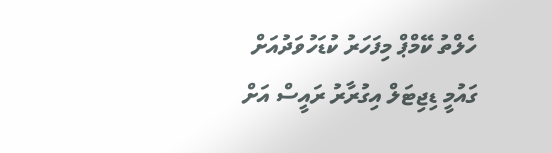ހެލްތު ކޭމްޕް މިފަހަރު ކުޑަހުވަދުއަށް
ގައުމީ ޑިޖިޓަލް އިގުރާރު ރައީސް އަށް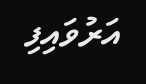އަރުވައިފި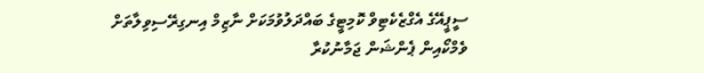ސީޕީއޭގެ އެގްޒެކެޓިވް ކޮމިޓީގެ ބައްދަލުވުމަކަށް ނާޒިމް އިނގިރޭސިވިލާތަށް
ވެމްކޯއިން ޕެންޝަން ޖަމާނުކުރާ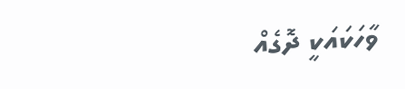ވާހަކައަކީ ދޮގެއް